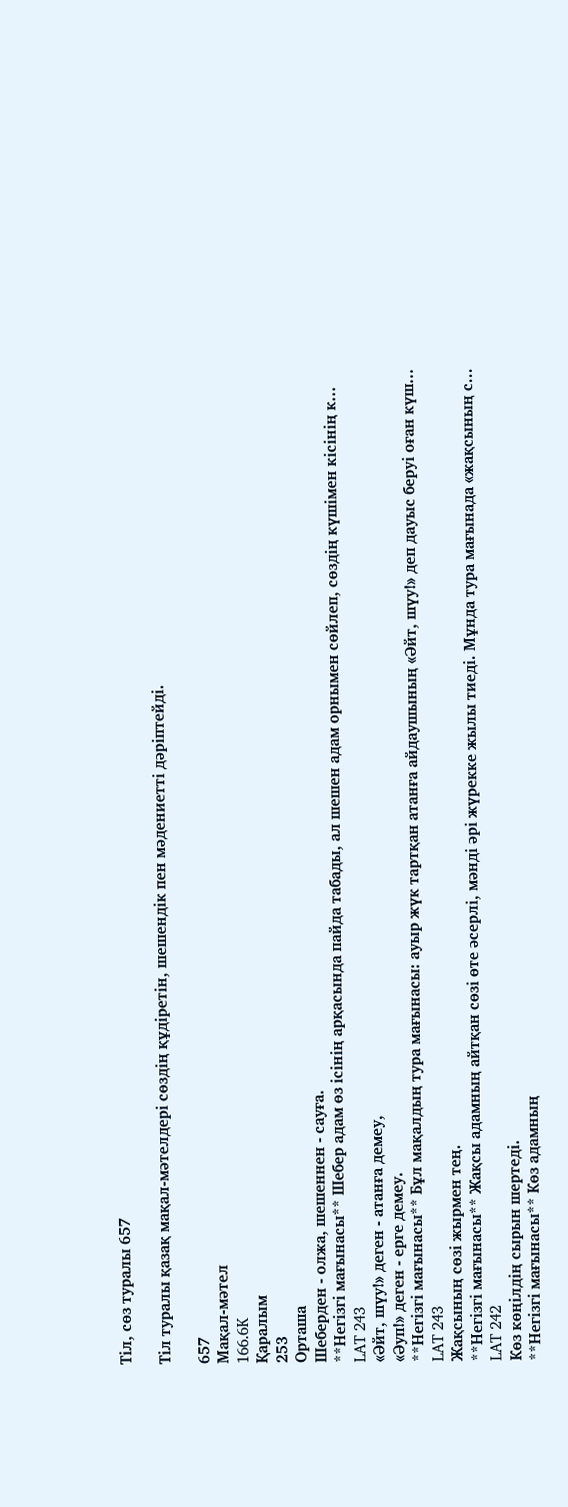Тіл, сөз туралы 657

Тіл туралы қазақ мақал-мәтелдері сөздің құдіретін, шешендік пен мәдениетті дәріптейді.

657
Мақал-мәтел
166.6K
Қаралым
253
Орташа
Шеберден - олжа, шешеннен - сауға.
**Негізгі мағынасы** Шебер адам өз ісінің арқасында пайда табады, ал шешен адам орнымен сөйлеп, сөздің күшімен кісінің к...
LAT 243
«Әйт, шүу!» деген - атанға демеу,
«Әуп!» деген - ерге демеу.
**Негізгі мағынасы** Бұл мақалдың тура мағынасы: ауыр жүк тартқан атанға айдаушының «Әйт, шүу!» деп дауыс беруі оған күш...
LAT 243
Жақсының сөзі жырмен тең.
**Негізгі мағынасы** Жақсы адамның айтқан сөзі өте әсерлі, мәнді әрі жүрекке жылы тиеді. Мұнда тура мағынада «жақсының с...
LAT 242
Көз көңілдің сырын шертеді.
**Негізгі мағынасы** Көз адамның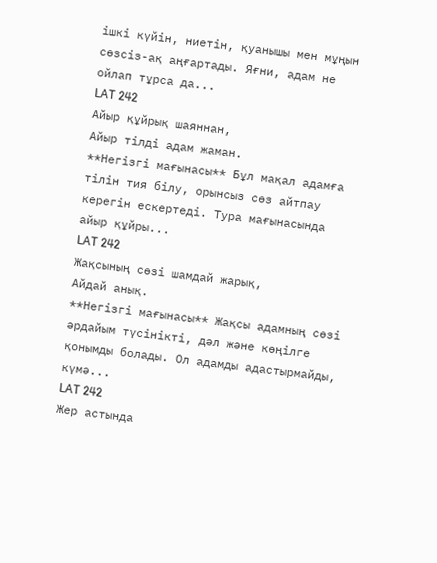ішкі күйін, ниетін, қуанышы мен мұңын сөзсіз-ақ аңғартады. Яғни, адам не ойлап тұрса да...
LAT 242
Айыр құйрық шаяннан,
Айыр тілді адам жаман.
**Негізгі мағынасы** Бұл мақал адамға тілін тия білу, орынсыз сөз айтпау керегін ескертеді. Тура мағынасында айыр құйры...
LAT 242
Жақсының сөзі шамдай жарық,
Айдай анық.
**Негізгі мағынасы** Жақсы адамның сөзі әрдайым түсінікті, дәл және көңілге қонымды болады. Ол адамды адастырмайды, күмә...
LAT 242
Жер астында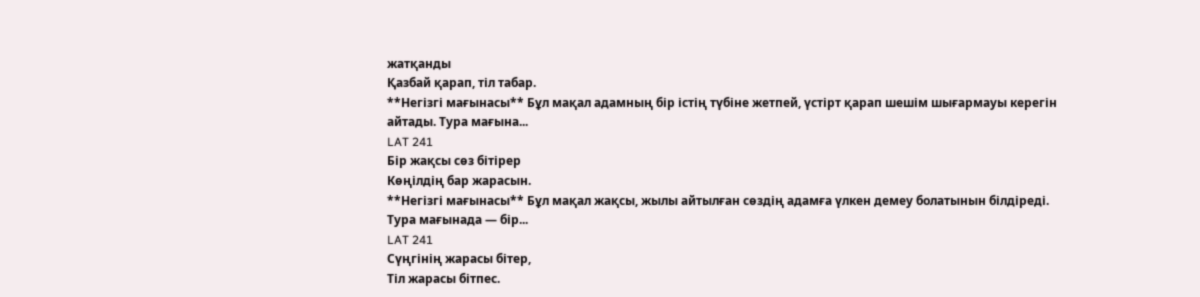жатқанды
Қазбай қарап, тіл табар.
**Негізгі мағынасы** Бұл мақал адамның бір істің түбіне жетпей, үстірт қарап шешім шығармауы керегін айтады. Тура мағына...
LAT 241
Бір жақсы сөз бітірер
Көңілдің бар жарасын.
**Негізгі мағынасы** Бұл мақал жақсы, жылы айтылған сөздің адамға үлкен демеу болатынын білдіреді. Тура мағынада — бір...
LAT 241
Сүңгінің жарасы бітер,
Тіл жарасы бітпес.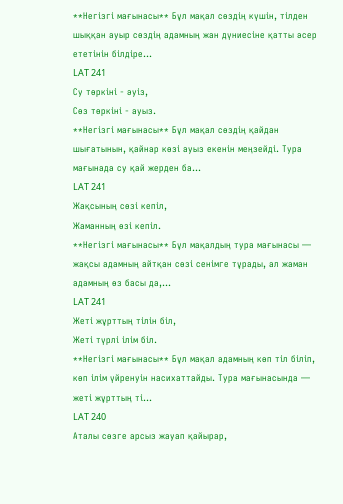**Негізгі мағынасы** Бұл мақал сөздің күшін, тілден шыққан ауыр сөздің адамның жан дүниесіне қатты әсер ететінін білдіре...
LAT 241
Су төркіні - әуіз,
Сөз төркіні - ауыз.
**Негізгі мағынасы** Бұл мақал сөздің қайдан шығатынын, қайнар көзі ауыз екенін меңзейді. Тура мағынада су қай жерден ба...
LAT 241
Жақсының сөзі кепіл,
Жаманның өзі кепіл.
**Негізгі мағынасы** Бұл мақалдың тура мағынасы — жақсы адамның айтқан сөзі сенімге тұрады, ал жаман адамның өз басы да,...
LAT 241
Жеті жұрттың тілін біл,
Жеті түрлі ілім біл.
**Негізгі мағынасы** Бұл мақал адамның көп тіл біліп, көп ілім үйренуін насихаттайды. Тура мағынасында — жеті жұрттың ті...
LAT 240
Аталы сөзге арсыз жауап қайырар,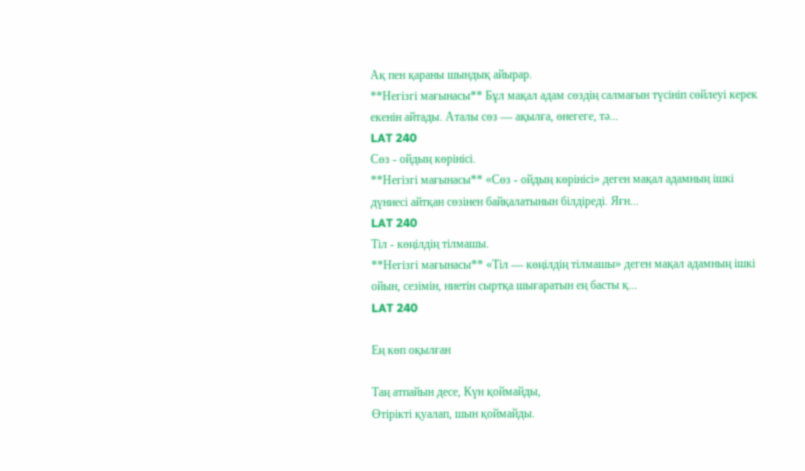Ақ пен қараны шындық айырар.
**Негізгі мағынасы** Бұл мақал адам сөздің салмағын түсініп сөйлеуі керек екенін айтады. Аталы сөз — ақылға, өнегеге, тә...
LAT 240
Сөз - ойдың көрінісі.
**Негізгі мағынасы** «Сөз - ойдың көрінісі» деген мақал адамның ішкі дүниесі айтқан сөзінен байқалатынын білдіреді. Яғн...
LAT 240
Тіл - көңілдің тілмашы.
**Негізгі мағынасы** «Тіл — көңілдің тілмашы» деген мақал адамның ішкі ойын, сезімін, ниетін сыртқа шығаратын ең басты қ...
LAT 240

Ең көп оқылған

Таң атпайын десе, Күн қоймайды,
Өтірікті қуалап, шын қоймайды.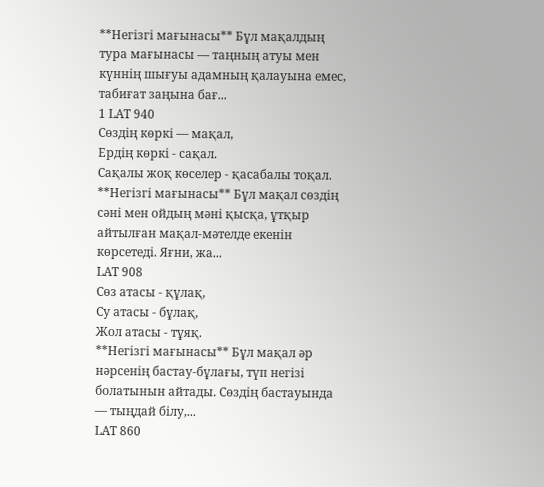**Негізгі мағынасы** Бұл мақалдың тура мағынасы — таңның атуы мен күннің шығуы адамның қалауына емес, табиғат заңына бағ...
1 LAT 940
Сөздің көркі — мақал,
Ердің көркі - сақал.
Сақалы жоқ көселер - қасабалы тоқал.
**Негізгі мағынасы** Бұл мақал сөздің сәні мен ойдың мәні қысқа, ұтқыр айтылған мақал-мәтелде екенін көрсетеді. Яғни, жа...
LAT 908
Сөз атасы - құлақ,
Су атасы - бұлақ,
Жол атасы - тұяқ.
**Негізгі мағынасы** Бұл мақал әр нәрсенің бастау-бұлағы, түп негізі болатынын айтады. Сөздің бастауында — тыңдай білу,...
LAT 860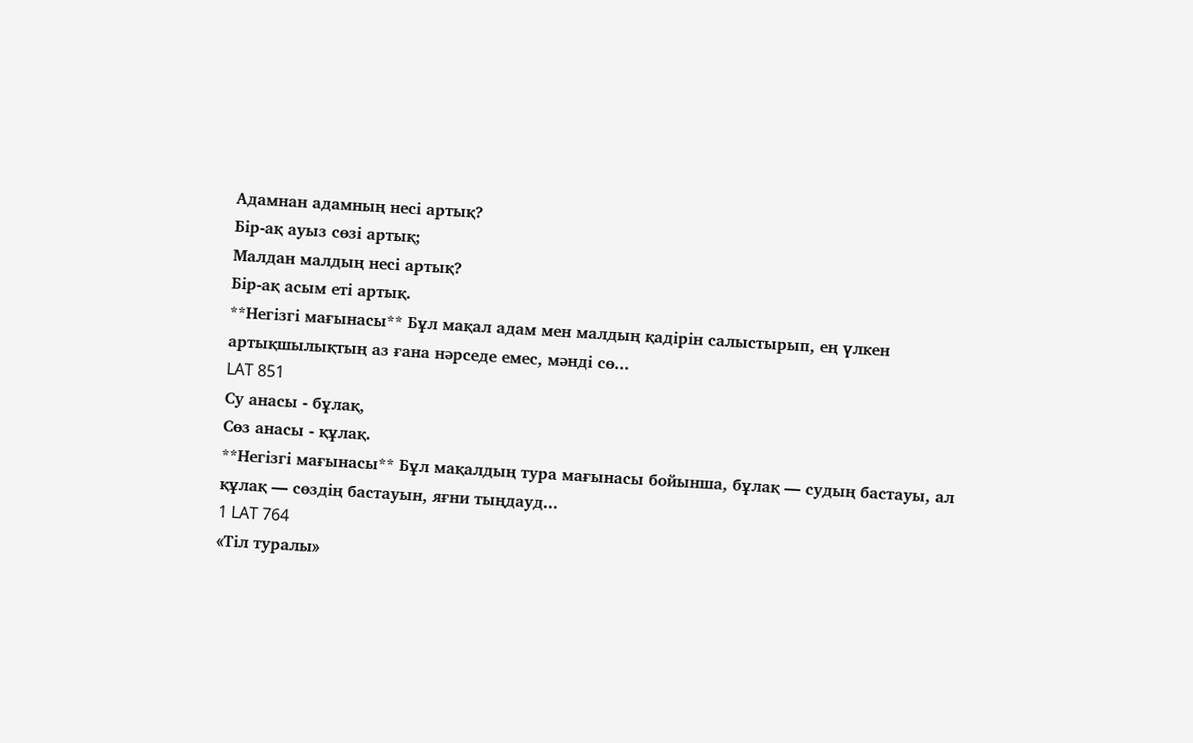Адамнан адамның несі артық?
Бір-ақ ауыз сөзі артық;
Малдан малдың несі артық?
Бір-ақ асым еті артық.
**Негізгі мағынасы** Бұл мақал адам мен малдың қадірін салыстырып, ең үлкен артықшылықтың аз ғана нәрседе емес, мәнді сө...
LAT 851
Су анасы - бұлақ,
Сөз анасы - құлақ.
**Негізгі мағынасы** Бұл мақалдың тура мағынасы бойынша, бұлақ — судың бастауы, ал құлақ — сөздің бастауын, яғни тыңдауд...
1 LAT 764
«Тіл туралы»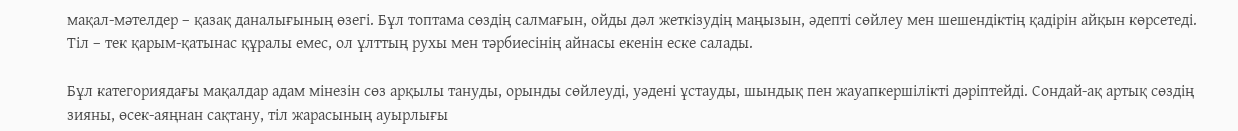мақал-мәтелдер – қазақ даналығының өзегі. Бұл топтама сөздің салмағын, ойды дәл жеткізудің маңызын, әдепті сөйлеу мен шешендіктің қадірін айқын көрсетеді. Тіл – тек қарым-қатынас құралы емес, ол ұлттың рухы мен тәрбиесінің айнасы екенін еске салады.

Бұл категориядағы мақалдар адам мінезін сөз арқылы тануды, орынды сөйлеуді, уәдені ұстауды, шындық пен жауапкершілікті дәріптейді. Сондай-ақ артық сөздің зияны, өсек-аяңнан сақтану, тіл жарасының ауырлығы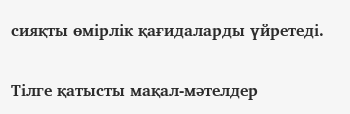сияқты өмірлік қағидаларды үйретеді.

Тілге қатысты мақал-мәтелдер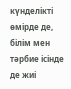күнделікті өмірде де, білім мен тәрбие ісінде де жиі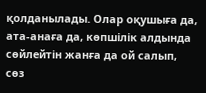қолданылады. Олар оқушыға да, ата-анаға да, көпшілік алдында сөйлейтін жанға да ой салып, сөз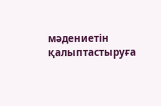мәдениетін қалыптастыруға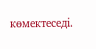көмектеседі.